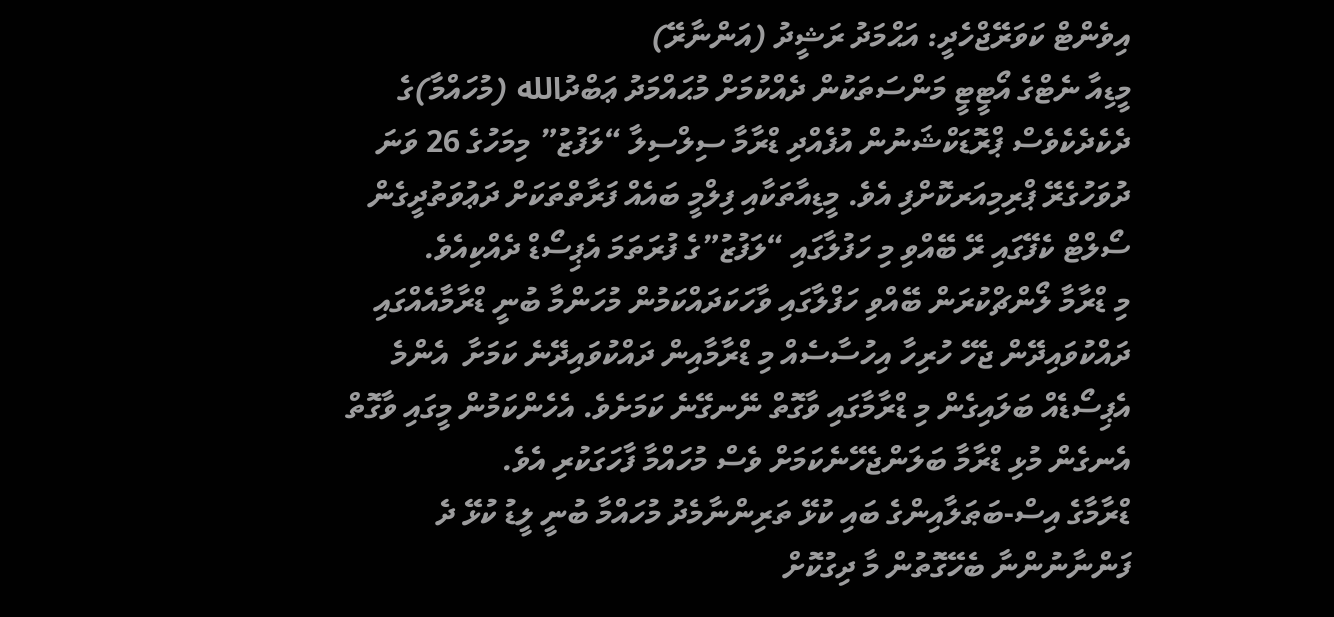އިވެންޓް ކަވަރޭޖްހެދީ: އަޙްމަދު ރަޝީދު (އަންނާރޭ)
މީޑިއާ ނެޓްގެ އޯޓީޓީ މަންސަތަކުން ދެއްކުމަށް މުޙައްމަދު ޢަބްދުالله (މުހައްމާ)ގެ ދެކެދެކެވެސް ޕްރޮޑަކްޝަނުން އުފެއްދި ޑްރާމާ ސިލްސިލާ “ލަފުޒު” މިމަހުގެ 26 ވަނަ ދުވަހުގެރޭ ޕްރިމިއަރކޮށްފި އެވެ. މީޑިއާތަކާއި ފިލްމީ ބައެއް ފަރާތްތަކަށް ދަޢުވަތުދީގެން ސޯލްޓް ކެފޭގައި ރޭ ބޭއްވި މި ހަފުލާގައި “ލަފުޒު”ގެ ފުރަތަމަ އެޕިސޯޑް ދެއްކިއެވެ.
މި ޑްރާމާ ލޯންޗްކުރަން ބޭއްވި ހަފްލާގައި ވާހަކަދައްކަމުން މުހަންމާ ބުނީ ޑްރާމާއެއްގައި ދައްކުވައިދޭން ޖެހޭ ހުރިހާ އިހުސާސެއް މި ޑްރާމާއިން ދައްކުވައިދޭނެ ކަމަށާ  އެންމެ އެޕިސޯޑެއް ބަލައިގެން މި ޑްރާމާގައި ވާގޮތް ނޭނގޭނެ ކަމަށެވެ. އެހެންކަމުން މީގައި ވާގޮތް އެނގެން މުޅި ޑްރާމާ ބަލަންޖެހޭނެކަމަށް ވެސް މުހައްމާ ފާހަގަކުރި އެވެ.
ޑްރާމާގެ އިސް-ބަޠަލާއިންގެ ބައި ކުޅޭ ތަރިންނާމެދު މުހައްމާ ބުނީ ލީޑު ކުޅޭ ދެ ފަންނާނުންނާ ބެހޭގޮތުން މާ ދިގުކޮށް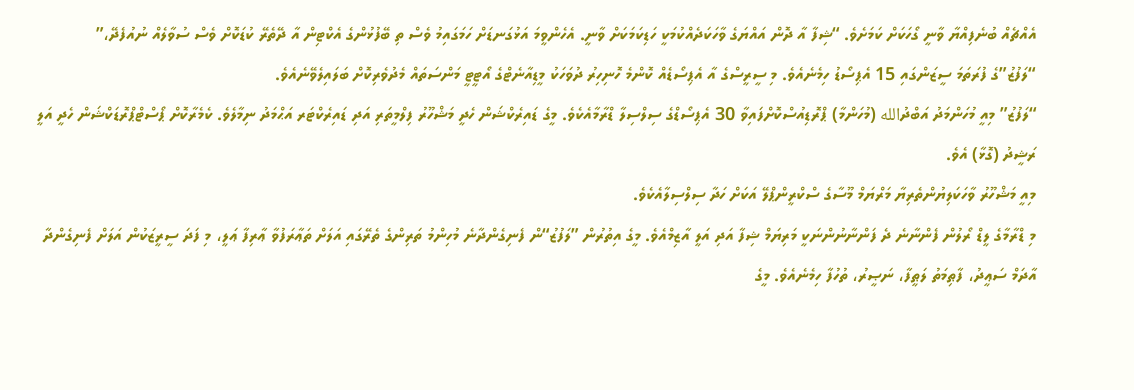އެއްޗެއް ބުނެފިއްޔާ ވާނީ ގޯހަކަށް ކަމަށެވެ. “ޝިފާ އާ ދޮން އައްޔަގެ ވާހަކަދެއްކުމަކީ ހަޑިކަމަކަށް ވާނީ. އެހެންވީމަ އަޅުގަނޑަށް ހަމަގައިމު ވެސް ތި ބޭފުޅުންގެ އެކްޓިން އާ ދޭތެރޭ ކުޑަކޮށް ވެސް ސުވާލެއް ނުއުފެދޭ،”
“ލަފުޒު”ގެ ފުރަތަމަ ސީޒަންގައި 15 އެޕިސޯޑު ހިމެނެއެވެ. މި ސީރީސްގެ އާ އެޕިސޯޑެއް ކޮންމެ ހޮނިހިރު ދުވަހަކު މީޑިއާނެޓްގެ އޯޓީޓީ މަންސަތައް މެދުވެރިކޮށް ބަލައިލެވޭނެއެވެ.
“ލަފުޒު” މިއީ މުހަންމަދު އަބްދުالله (މުހަންމާ) ޕްރޮޑިއުސްކޮށްފައިވާ 30 އެޕިސޯޑްގެ ސިލްސިލާ ޑްރާމާއެކެވެ. މީގެ ޑައިރެކްޝަން ހެދީ މަޝްހޫރު ފިލްމީތަރި އަދި ޑައިރެކްޓަރ އަޙްމަދު ނިމާލެވެ. ކެމެރާކޮށް ޕޯސްޓްޕްރޮޑަކްޝަން ހެދީ އަލީ ރަޝީދު (ގޮޅާ) އެވެ.
މިއީ މަޝްހޫރު ވާހަކަލިޔުންތެރިޔާ މަރްޔަމް މޫސާގެ ސްކްރީންޕްލޭ އަކަށް ހަދާ ސިލްސިލާއެކެވެ.
މި ޑްރާމާގެ ލީޑް ރޯލުން ފެންނާނެ ދެ ފަންނާނުންނަކީ މަރިޔަމް ޝިފާ އަދި އަލީ އާޒިމްއެވެ. މީގެ އިތުރުން ”ލަފުޒު“ން ފެނިގެންދާނެ މުހިންމު ތަރިންގެ ތެރޭގައި އަލަށް ތަޢާރަފުވާ ޢާރިފާ ޢަލީ، މި ފަދަ ސީރީޒަކުން އަލަށް ފެނިގެންދާ އާދަމް ސަޢީދު، ފާޠިމަތު ލަޠީފާ، ނަޞީރު، ތުހުފާ ހިމެނެއެވެ. މީގެ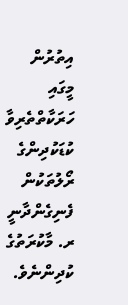އިތުރުން މީގައި ހަރަކާތްތެރިވާ ކުޑަކުދިންގެ ރޯލުތަކުން ފެނިގެންދާނީ ރ. މާކުރަތުގެ ކުދިންނެވެ.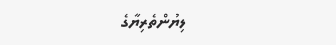ލިޔުންތެރިޔާގެ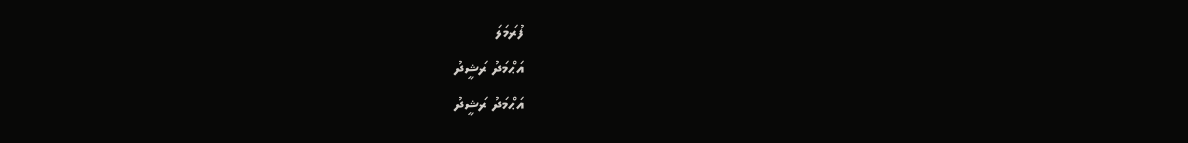ފުރަމަލަ
އަޙްމަދު ރަޝީދު
އަޙްމަދު ރަޝީދު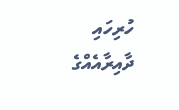ހުރިހައި ދާއިރާއެއްގެ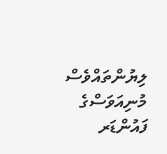ލިޔުންތައްވެސް މުނިއަވަސްގެ ފައުންޑަރ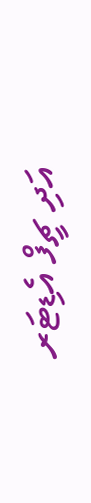އަދި ޗީފް އެޑިޓަރ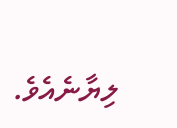ލިޔާނެއެވެ.